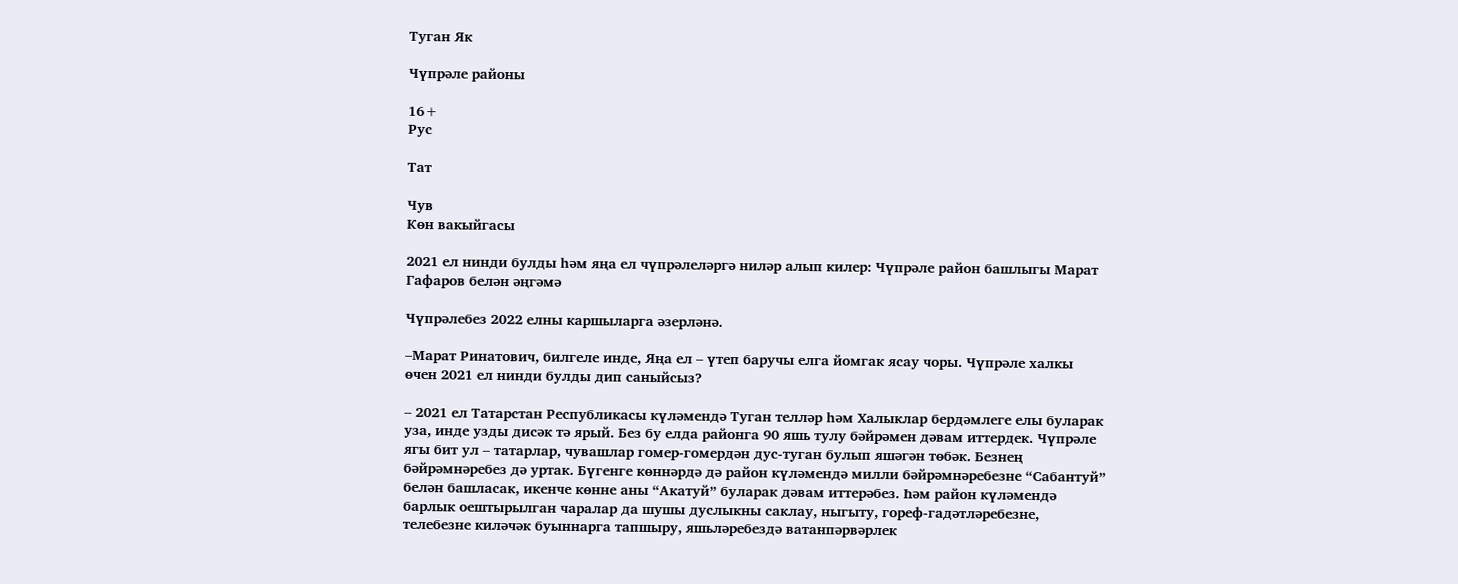Туган Як

Чүпрәле районы

16+
Рус

Тат

Чув
Көн вакыйгасы

2021 ел нинди булды һәм яңа ел чүпрәлеләргә ниләр алып килер: Чүпрәле район башлыгы Марат Гафаров белән әңгәмә

Чүпрәлебез 2022 елны каршыларга әзерләнә.

–Марат Ринатович, билгеле инде, Яңа ел – үтеп баручы елга йомгак ясау чоры. Чүпрәле халкы өчен 2021 ел нинди булды дип саныйсыз?

– 2021 ел Татарстан Республикасы күләмендә Туган телләр һәм Халыклар бердәмлеге елы буларак уза, инде узды дисәк тә ярый. Без бу елда районга 90 яшь тулу бәйрәмен дәвам иттердек. Чүпрәле ягы бит ул – татарлар, чувашлар гомер-гомердән дус-туган булып яшәгән төбәк. Безнең бәйрәмнәребез дә уртак. Бүгенге көннәрдә дә район күләмендә милли бәйрәмнәребезне “Сабантуй” белән башласак, икенче көнне аны “Акатуй” буларак дәвам иттерәбез. Һәм район күләмендә барлык оештырылган чаралар да шушы дуслыкны саклау, ныгыту, гореф-гадәтләребезне, телебезне киләчәк буыннарга тапшыру, яшьләребездә ватанпәрвәрлек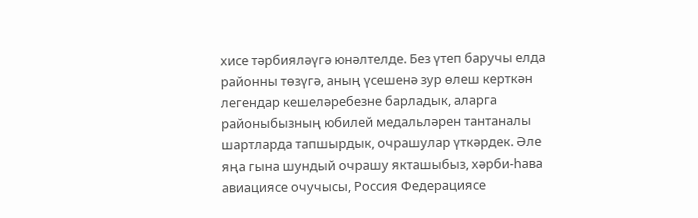хисе тәрбияләүгә юнәлтелде. Без үтеп баручы елда районны төзүгә, аның үсешенә зур өлеш керткән легендар кешеләребезне барладык, аларга районыбызның юбилей медальләрен тантаналы шартларда тапшырдык, очрашулар үткәрдек. Әле яңа гына шундый очрашу якташыбыз, хәрби-һава авиациясе очучысы, Россия Федерациясе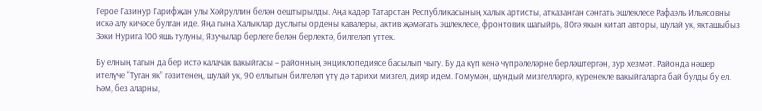Герое Газинур Гарифҗан улы Хәйруллин белән оештырылды. Аңа кадәр Татарстан Республикасының халык артисты, атказанган сәнгать эшлеклесе Рафаэль Ильясовны искә алу кичәсе булган иде. Яңа гына Халыклар дуслыгы ордены кавалеры, актив җәмәгать эшлеклесе, фронтовик шагыйрь, 80гә якын китап авторы, шулай ук, якташыбыз Зәки Нурига 100 яшь тулуны, Язучылар берлеге белән берлектә, билгеләп үттек.

Бу елның тагын да бер истә калачак вакыйгасы – районның энциклопедиясе басылып чыгу. Бу да күп кенә чүпрәлеләрне берләштергән, зур хезмәт. Районда нәшер ителүче “Туган як” гәзитенең, шулай ук, 90 еллыгын билгеләп үтү дә тарихи мизгел, дияр идем. Гомумән, шундый мизгелләргә, күренекле вакыйгаларга бай булды бу ел. Һәм, без аларны,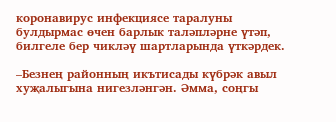коронавирус инфекциясе таралуны булдырмас өчен барлык таләпләрне үтәп, билгеле бер чикләү шартларында үткәрдек.

–Безнең районның икътисады күбрәк авыл хуҗалыгына нигезләнгән. Әмма, соңгы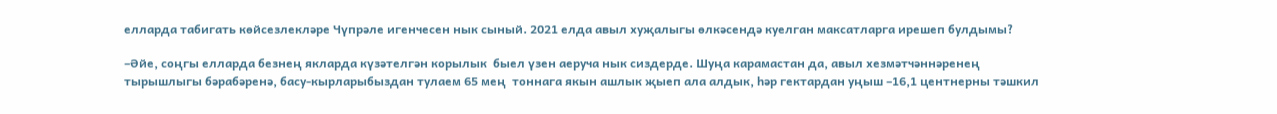елларда табигать көйсезлекләре Чүпрәле игенчесен нык сыный. 2021 елда авыл хуҗалыгы өлкәсендә куелган максатларга ирешеп булдымы?

–Әйе, соңгы елларда безнең якларда күзәтелгән корылык  быел үзен аеруча нык сиздерде. Шуңа карамастан да, авыл хезмәтчәннәренең тырышлыгы бәрабәренә, басу-кырларыбыздан тулаем 65 мең  тоннага якын ашлык җыеп ала алдык, һәр гектардан уңыш –16,1 центнерны тәшкил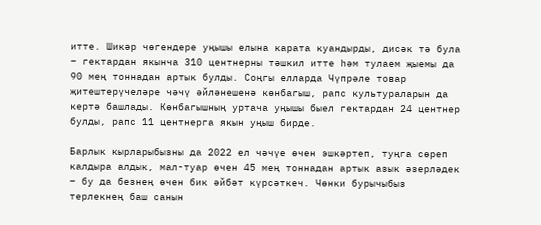итте. Шикәр чөгендере уңышы елына карата куандырды, дисәк тә була – гектардан якынча 310 центнерны тәшкил итте һәм тулаем җыемы да 90 мең тоннадан артык булды. Соңгы елларда Чүпрәле товар җитештерүчеләре чәчү әйләнешенә көнбагыш, рапс культураларын да кертә башлады. Көнбагышның уртача уңышы быел гектардан 24 центнер булды, рапс 11 центнерга якын уңыш бирде.

Барлык кырларыбызны да 2022 ел чәчүе өчен эшкәртеп, туңга сөреп калдыра алдык, мал-туар өчен 45 мең тоннадан артык азык әзерләдек – бу да безнең өчен бик әйбәт күрсәткеч. Чөнки бурычыбыз терлекнең баш санын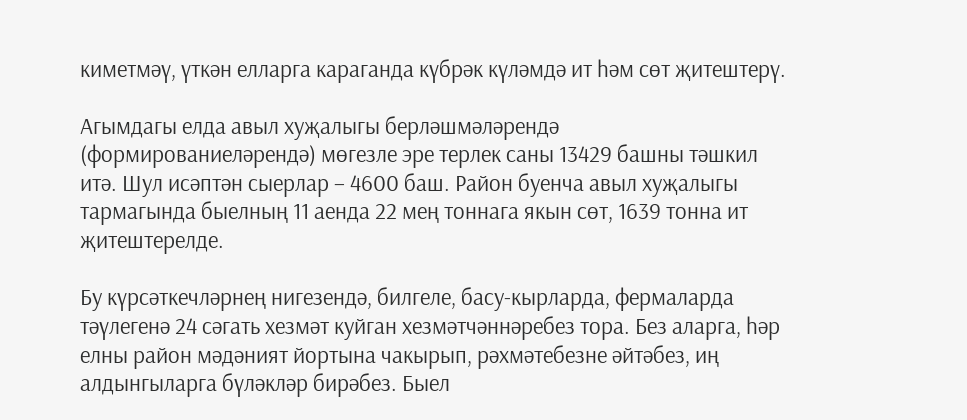киметмәү, үткән елларга караганда күбрәк күләмдә ит һәм сөт җитештерү.

Агымдагы елда авыл хуҗалыгы берләшмәләрендә (формированиеләрендә) мөгезле эре терлек саны 13429 башны тәшкил итә. Шул исәптән сыерлар – 4600 баш. Район буенча авыл хуҗалыгы тармагында быелның 11 аенда 22 мең тоннага якын сөт, 1639 тонна ит җитештерелде.

Бу күрсәткечләрнең нигезендә, билгеле, басу-кырларда, фермаларда тәүлегенә 24 сәгать хезмәт куйган хезмәтчәннәребез тора. Без аларга, һәр елны район мәдәният йортына чакырып, рәхмәтебезне әйтәбез, иң алдынгыларга бүләкләр бирәбез. Быел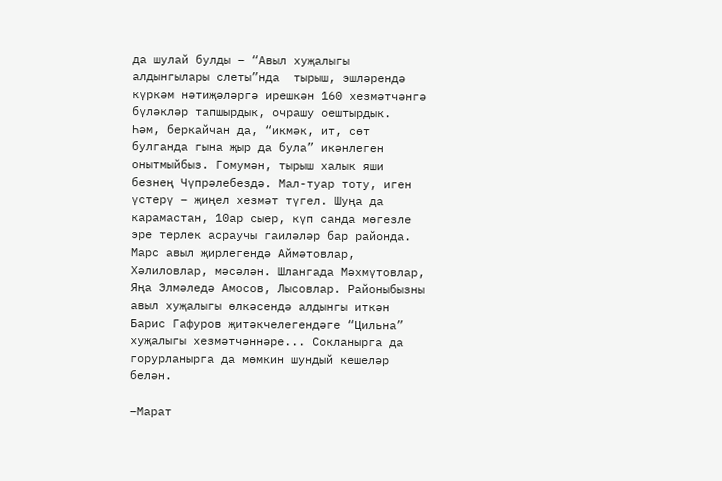да шулай булды – “Авыл хуҗалыгы алдынгылары слеты”нда  тырыш, эшләрендә күркәм нәтиҗәләргә ирешкән 160 хезмәтчәнгә бүләкләр тапшырдык, очрашу оештырдык.   Һәм, беркайчан да, “икмәк, ит, сөт булганда гына җыр да була” икәнлеген онытмыйбыз. Гомумән, тырыш халык яши безнең Чүпрәлебездә. Мал-туар тоту, иген үстерү – җиңел хезмәт түгел. Шуңа да карамастан, 10ар сыер, күп санда мөгезле эре терлек асраучы гаиләләр бар районда. Марс авыл җирлегендә Аймәтовлар, Хәлиловлар, мәсәлән. Шлангада Мәхмүтовлар, Яңа Элмәледә Амосов, Лысовлар. Районыбызны авыл хуҗалыгы өлкәсендә алдынгы иткән Барис Гафуров җитәкчелегендәге “Цильна” хуҗалыгы хезмәтчәннәре... Сокланырга да горурланырга да мөмкин шундый кешеләр белән.

–Марат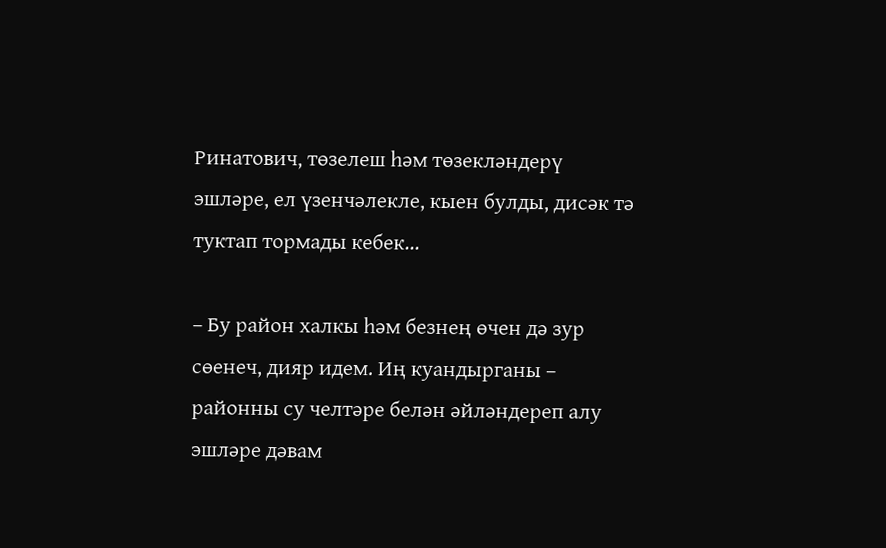Ринатович, төзелеш һәм төзекләндерү эшләре, ел үзенчәлекле, кыен булды, дисәк тә туктап тормады кебек...

– Бу район халкы һәм безнең өчен дә зур сөенеч, дияр идем. Иң куандырганы –  районны су челтәре белән әйләндереп алу эшләре дәвам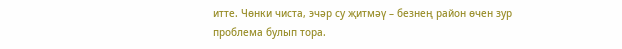итте. Чөнки чиста, эчәр су җитмәү – безнең район өчен зур проблема булып тора.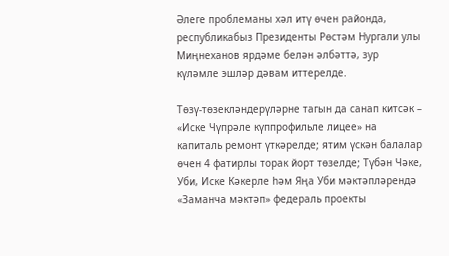Әлеге проблеманы хәл итү өчен районда, республикабыз Президенты Рөстәм Нургали улы Миңнеханов ярдәме белән әлбәттә, зур күләмле эшләр дәвам иттерелде.

Төзү-төзекләндерүләрне тагын да санап китсәк – «Иске Чүпрәле күппрофильле лицее» на капиталь ремонт үткәрелде; ятим үскән балалар өчен 4 фатирлы торак йорт төзелде; Түбән Чәке, Уби, Иске Кәкерле һәм Яңа Уби мәктәпләрендә «Заманча мәктәп» федераль проекты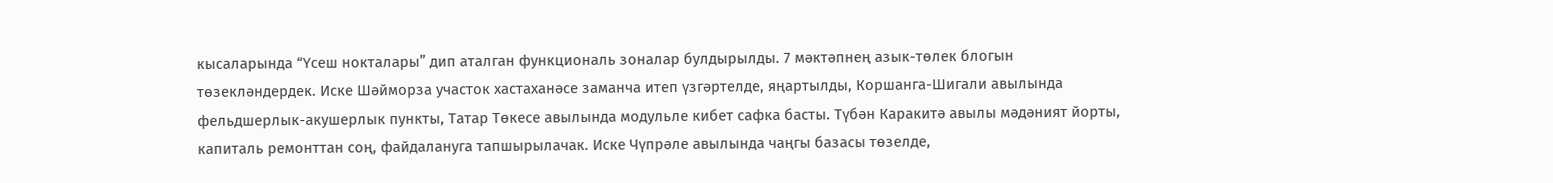кысаларында “Үсеш нокталары” дип аталган функциональ зоналар булдырылды. 7 мәктәпнең азык-төлек блогын төзекләндердек. Иске Шәйморза участок хастаханәсе заманча итеп үзгәртелде, яңартылды, Коршанга-Шигали авылында фельдшерлык-акушерлык пункты, Татар Төкесе авылында модульле кибет сафка басты. Түбән Каракитә авылы мәдәният йорты, капиталь ремонттан соң, файдалануга тапшырылачак. Иске Чүпрәле авылында чаңгы базасы төзелде,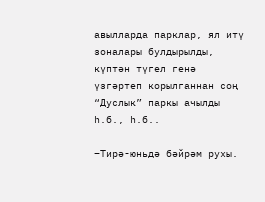авылларда парклар, ял итү зоналары булдырылды, күптән түгел генә үзгәртеп корылганнан соң “Дуслык” паркы ачылды һ.б., һ.б..

–Тирә-юньдә бәйрәм рухы.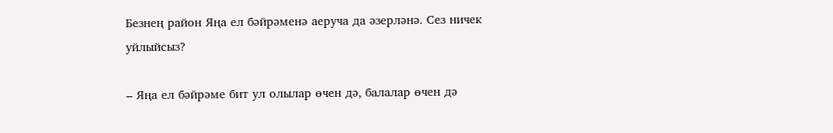Безнең район Яңа ел бәйрәменә аеруча да әзерләнә. Сез ничек уйлыйсыз?

– Яңа ел бәйрәме бит ул олылар өчен дә, балалар өчен дә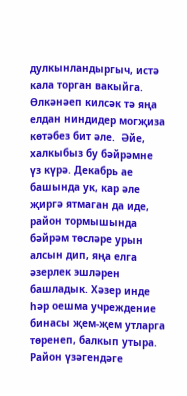дулкынландыргыч, истә кала торган вакыйга. Өлкәнәеп килсәк тә яңа елдан ниндидер могҗиза көтәбез бит әле.  Әйе, халкыбыз бу бәйрәмне үз күрә. Декабрь ае башында ук, кар әле җиргә ятмаган да иде, район тормышында бәйрәм төсләре урын алсын дип, яңа елга әзерлек эшләрен башладык. Хәзер инде һәр оешма учреждение бинасы җем-җем утларга төренеп, балкып утыра. Район үзәгендәге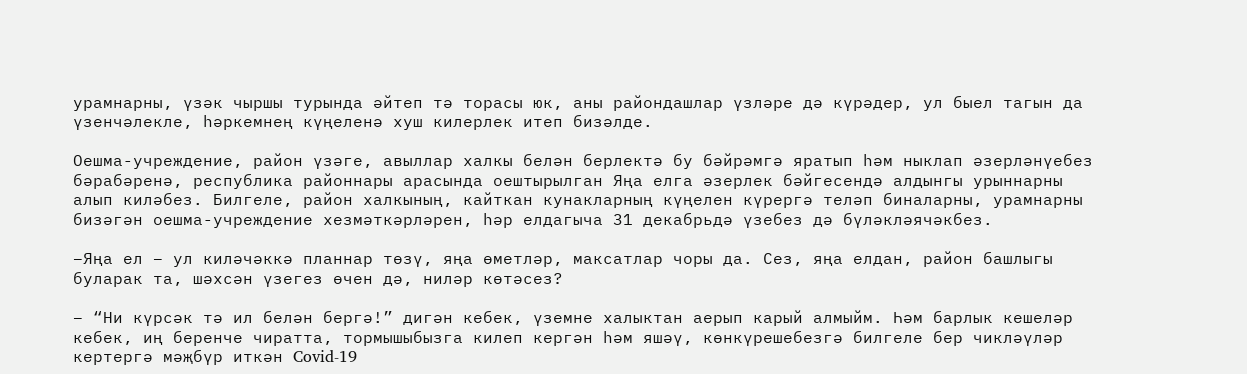урамнарны, үзәк чыршы турында әйтеп тә торасы юк, аны райондашлар үзләре дә күрәдер, ул быел тагын да үзенчәлекле, һәркемнең күңеленә хуш килерлек итеп бизәлде.

Оешма-учреждение, район үзәге, авыллар халкы белән берлектә бу бәйрәмгә яратып һәм ныклап әзерләнүебез бәрабәренә, республика районнары арасында оештырылган Яңа елга әзерлек бәйгесендә алдынгы урыннарны алып киләбез. Билгеле, район халкының, кайткан кунакларның күңелен күрергә теләп биналарны, урамнарны бизәгән оешма-учреждение хезмәткәрләрен, һәр елдагыча 31 декабрьдә үзебез дә бүләкләячәкбез.

–Яңа ел – ул киләчәккә планнар төзү, яңа өметләр, максатлар чоры да. Сез, яңа елдан, район башлыгы буларак та, шәхсән үзегез өчен дә, ниләр көтәсез?

– “Ни күрсәк тә ил белән бергә!” дигән кебек, үземне халыктан аерып карый алмыйм. Һәм барлык кешеләр кебек, иң беренче чиратта, тормышыбызга килеп кергән һәм яшәү, көнкүрешебезгә билгеле бер чикләүләр кертергә мәҗбүр иткән Covid-19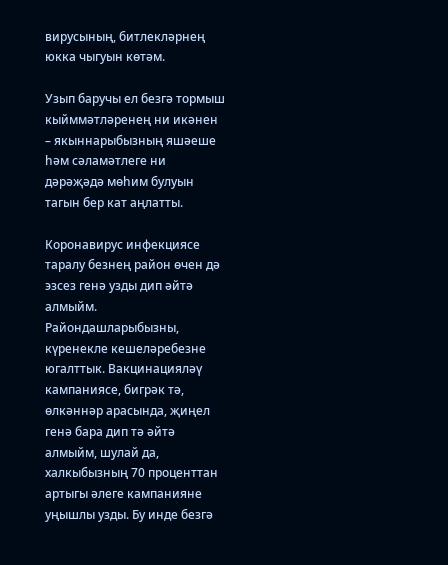вирусының, битлекләрнең юкка чыгуын көтәм.

Узып баручы ел безгә тормыш кыйммәтләренең ни икәнен – якыннарыбызның яшәеше һәм сәламәтлеге ни дәрәҗәдә мөһим булуын тагын бер кат аңлатты.

Коронавирус инфекциясе таралу безнең район өчен дә эзсез генә узды дип әйтә алмыйм. Райондашларыбызны, күренекле кешеләребезне югалттык. Вакцинацияләү кампаниясе, бигрәк тә, өлкәннәр арасында, җиңел генә бара дип тә әйтә алмыйм, шулай да, халкыбызның 70 проценттан артыгы әлеге кампанияне уңышлы узды. Бу инде безгә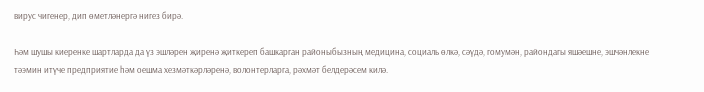вирус чигенер, дип өметләнергә нигез бирә.

Һәм шушы киеренке шартларда да үз эшләрен җиренә җиткереп башкарган районыбызның медицина, социаль өлкә, сәүдә, гомумән, райондагы яшәешне, эшчәнлекне тәэмин итүче предприятие һәм оешма хезмәткәрләренә, волонтерларга, рәхмәт белдерәсем килә.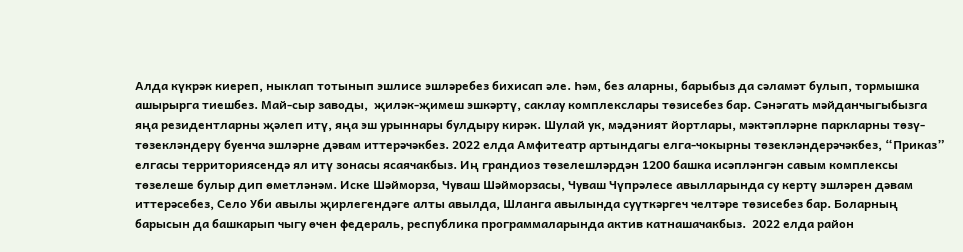Алда күкрәк киереп, ныклап тотынып эшлисе эшләребез бихисап әле. Һәм, без аларны, барыбыз да сәламәт булып, тормышка ашырырга тиешбез. Май-сыр заводы,  җиләк-җимеш эшкәртү, саклау комплекслары төзисебез бар. Сәнәгать мәйданчыгыбызга яңа резидентларны җәлеп итү, яңа эш урыннары булдыру кирәк. Шулай ук, мәдәният йортлары, мәктәпләрне паркларны төзү-төзекләндерү буенча эшләрне дәвам иттерәчәкбез. 2022 елда Амфитеатр артындагы елга-чокырны төзекләндерәчәкбез, “Приказ” елгасы территориясендә ял итү зонасы ясаячакбыз. Иң грандиоз төзелешләрдән 1200 башка исәпләнгән савым комплексы төзелеше булыр дип өметләнәм. Иске Шәйморза, Чуваш Шәйморзасы, Чуваш Чүпрәлесе авылларында су кертү эшләрен дәвам иттерәсебез, Село Уби авылы җирлегендәге алты авылда, Шланга авылында суүткәргеч челтәре төзисебез бар. Боларның барысын да башкарып чыгу өчен федераль, республика программаларында актив катнашачакбыз.  2022 елда район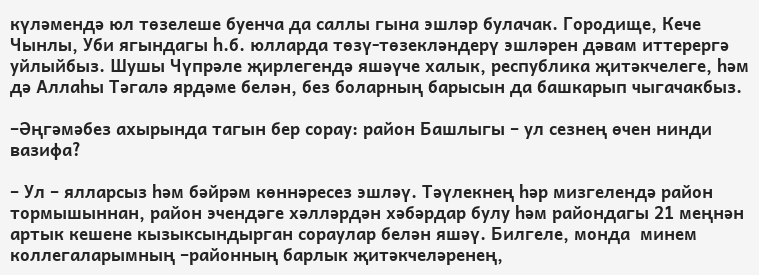күләмендә юл төзелеше буенча да саллы гына эшләр булачак. Городище, Кече Чынлы, Уби ягындагы һ.б. юлларда төзү-төзекләндерү эшләрен дәвам иттерергә уйлыйбыз. Шушы Чүпрәле җирлегендә яшәүче халык, республика җитәкчелеге, һәм дә Аллаһы Тәгалә ярдәме белән, без боларның барысын да башкарып чыгачакбыз.

–Әңгәмәбез ахырында тагын бер сорау: район Башлыгы – ул сезнең өчен нинди вазифа?

– Ул – ялларсыз һәм бәйрәм көннәресез эшләү. Тәүлекнең һәр мизгелендә район тормышыннан, район эчендәге хәлләрдән хәбәрдар булу һәм райондагы 21 меңнән артык кешене кызыксындырган сораулар белән яшәү. Билгеле, монда  минем коллегаларымның –районның барлык җитәкчеләренең,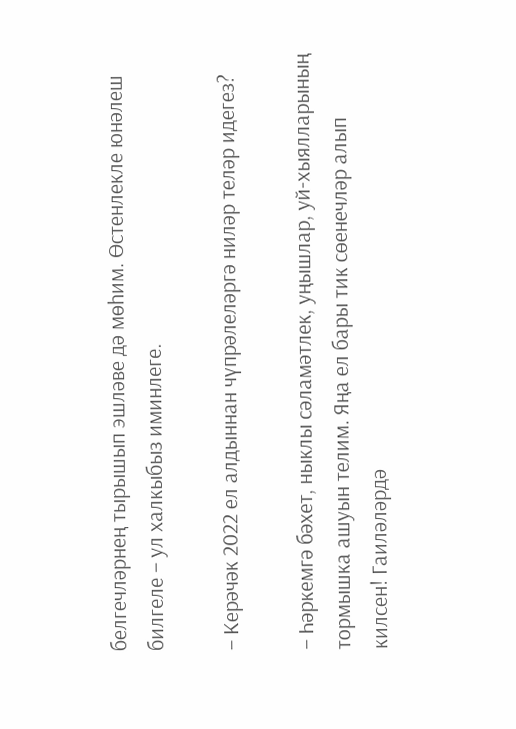белгечләрнең тырышып эшләве дә мөһим. Өстенлекле юнәлеш билгеле – ул халкыбыз иминлеге.

– Керәчәк 2022 ел алдыннан чүпрәлеләргә ниләр теләр идегез?

– Һәркемгә бәхет, ныклы сәламәтлек, уңышлар, уй-хыялларының тормышка ашуын телим. Яңа ел бары тик сөенечләр алып килсен! Гаиләләрдә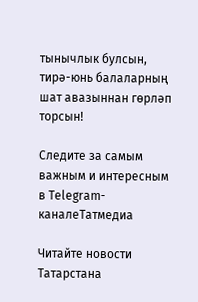тынычлык булсын, тирә-юнь балаларның шат авазыннан гөрләп торсын!

Следите за самым важным и интересным в Telegram-каналеТатмедиа

Читайте новости Татарстана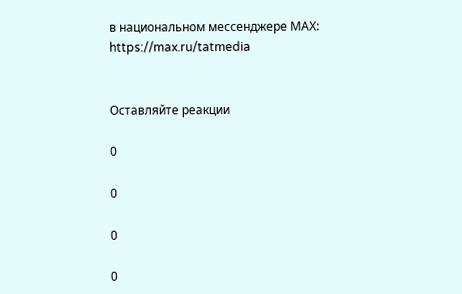в национальном мессенджере MАХ: https://max.ru/tatmedia


Оставляйте реакции

0

0

0

0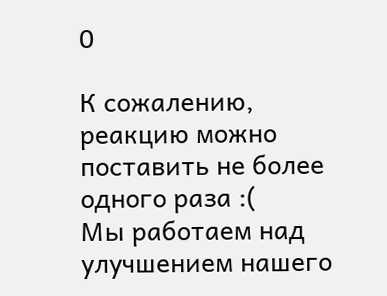0

К сожалению, реакцию можно поставить не более одного раза :(
Мы работаем над улучшением нашего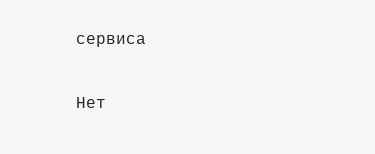сервиса

Нет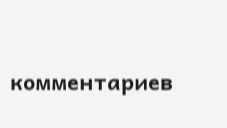комментариев